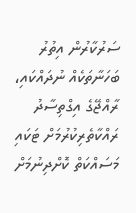ސަރުކާރުން އިތުރު ބަހަނާތަކެއް ނުދައްކައި، ރާއްޖޭގެ އިގްތިސާދު ރައްކާތެރިކުރުމަށް ޓަކައި މަސައްކަތް ކޮށްދިނުމަށް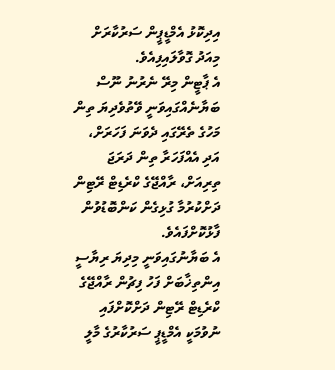އިދިކޮޅު އެމްޑީޕީން ސަރުކާރަށް މިއަދު ގޮވާލައިފިއެވެ.
އެ ޕާޓީން މިރޭ ނެރުނު ނޫސް ބަޔާނެއްގައިވަނީ ވޭތުވެދިޔަ ތިން މަހުގެ ތެރޭގައި ދެވަނަ ފަހަރަށް، އަދި އެއްފަހަރާ ތިން ދަރަޖަ ތިރިއަށް، ރާއްޖޭގެ ކްރެޑިޓް ރޭޓިން ދަށްކުރުމާ ގުޅިގެން ކަންބޮޑުވުން ފާޅުކޮށްފައެވެ.
އެ ބަޔާނުގައިވަނީ މިދިޔަ ރިޔާސީ އިންތިޚާބަށް ފަހު ފިޗުން ރާއްޖޭގެ ކްރެޑިޓް ރޭޓިން ދަށްކޮށްފައި ނުވުމަކީ އެމްޑީޕީ ސަރުކާރުގެ މާލީ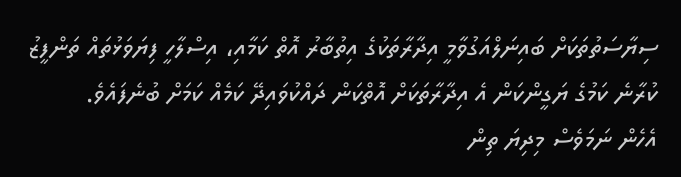ސިޔާސަތުތަކަށް ބައިނަލްއަގުވާމީ އިދާރާތަކުގެ އިތުބާރު އޮތް ކަމާއި، އިސްލާހީ ފިޔަވަޅުތައް ތަންފީޒު ކުރާނެ ކަމުގެ ޔަގީންކަން އެ އިދާރާތަކަށް އޮތްކަން ދައްކުވައިދޭ ކަމެއް ކަމަށް ބުނެފައެވެ.
އެހެން ނަމަވެސް މިދިޔަ ތިން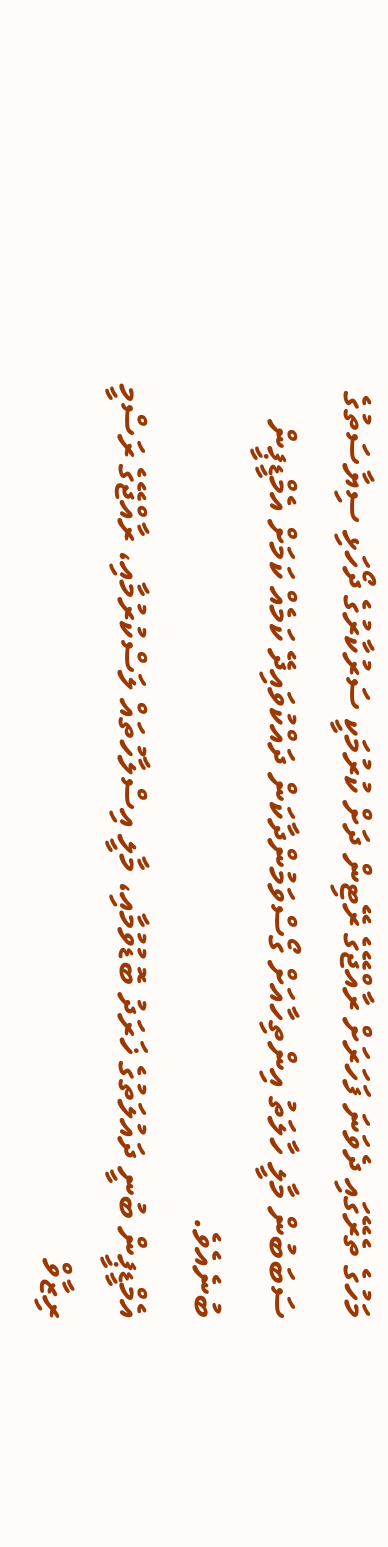މަހުގެ ތެރޭގައި ދެވަނަ ފަހަރަށް ރާއްޖޭގެ ރޭޓިން ދަށް ކުރުމަކީ ސަރުކާރުގެ ދޯހަޅި ސިޔާސަތުގެ ސަބަބުން މާލީ ހާލަތު އިންތިހާއަށް ގޯސްވަމުންދާކަން ދައްކުވައިދޭ ކަމެއް ކަމަށް އެމްޑީޕީން ބުނެއެވެ.
އެމްޑީޕީން ބުނީ ދައުލަތުގެ ޚަރަދު ބޮޑުވުމާއި، މާލީ އިސްލާހުތައް ލަސްކުރުމާއި، ރާއްޖޭގެ ރަސްމީ ރިޒާވް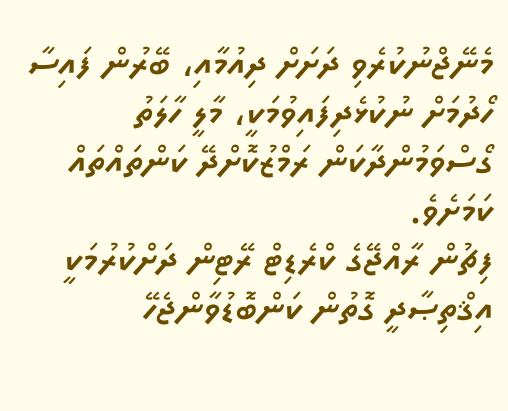މެނޭޖްނުކުރެވި ދަށަށް ދިއުމާއި، ބޭރުން ފައިސާ ހޯދުމަށް ނުކުޅެދިފައިވުމަކީ، މާލީ ހާލަތު ގޯސްވަމުންދާކަން ރަމްޒުކޮށްދޭ ކަންތައްތައް ކަމަށެވެ.
ފިޗުން ރާއްޖޭގެ ކްރެޑިޓް ރޭޓިން ދަށްކުރުމަކީ އިޤްތިޞާދީ ގޮތުން ކަންބޮޑުވާންޖެހޭ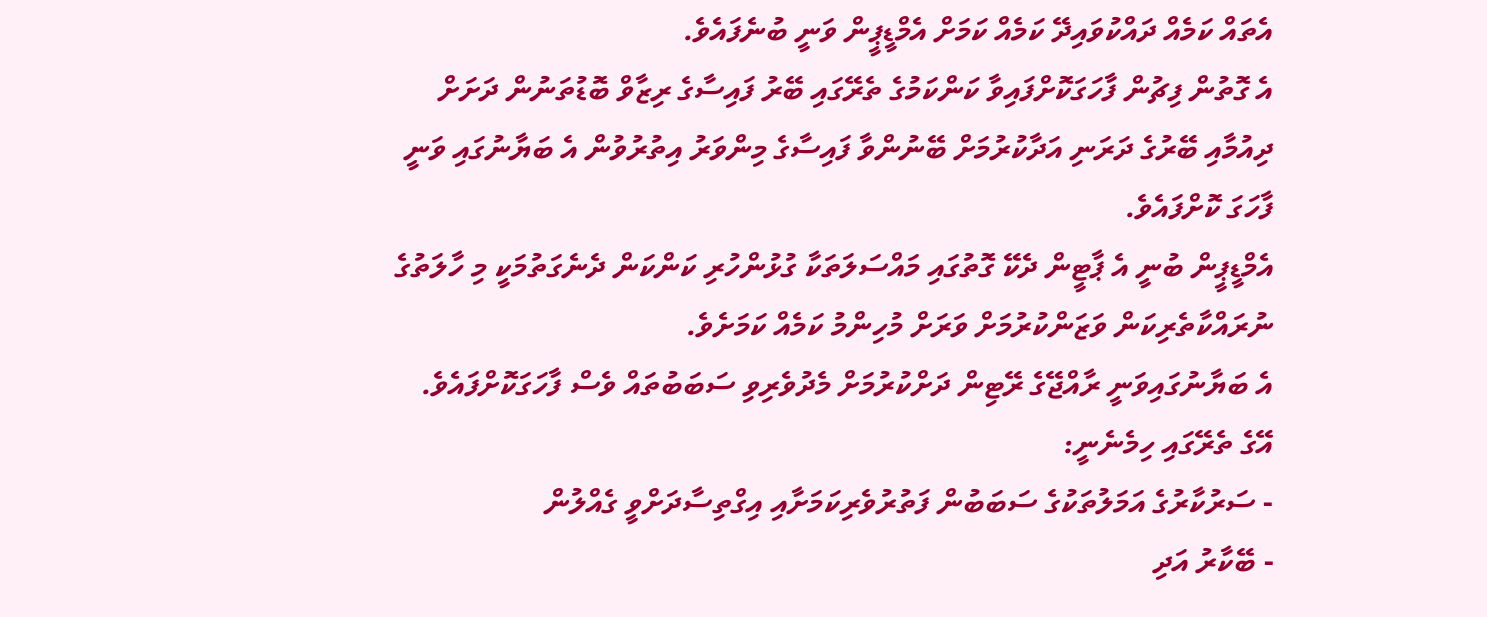އެތައް ކަމެއް ދައްކުވައިދޭ ކަމެއް ކަމަށް އެމްޑީޕީން ވަނީ ބުނެފައެވެ.
އެ ގޮތުން ފިޗުން ފާހަގަކޮށްފައިވާ ކަންކަމުގެ ތެރޭގައި ބޭރު ފައިސާގެ ރިޒާވް ބޮޑުތަނުން ދަށަށް ދިއުމާއި ބޭރުގެ ދަރަނި އަދާކުރުމަށް ބޭނުންވާ ފައިސާގެ މިންވަރު އިތުރުވުން އެ ބަޔާނުގައި ވަނީ ފާހަގަ ކޮށްފައެވެ.
އެމްޑީޕީން ބުނީ އެ ޕާޓީން ދެކޭ ގޮތުގައި މައްސަލަތަކާ ގުޅުންހުރި ކަންކަން ދެނެގަތުމަކީ މި ހާލަތުގެ ނުރައްކާތެރިކަން ވަޒަންކުރުމަށް ވަރަށް މުހިންމު ކަމެއް ކަމަށެވެ.
އެ ބަޔާނުގައިވަނީ ރާއްޖޭގެ ރޭޓިން ދަށްކުރުމަށް މެދުވެރިވި ސަބަބުތައް ވެސް ފާހަގަކޮށްފައެވެ. އޭގެ ތެރޭގައި ހިމެނެނީ:
- ސަރުކާރުގެ އަމަލުތަކުގެ ސަބަބުން ފަތުރުވެރިކަމަށާއި އިގްތިސާދަށްވީ ގެއްލުން
- ބޭކާރު އަދި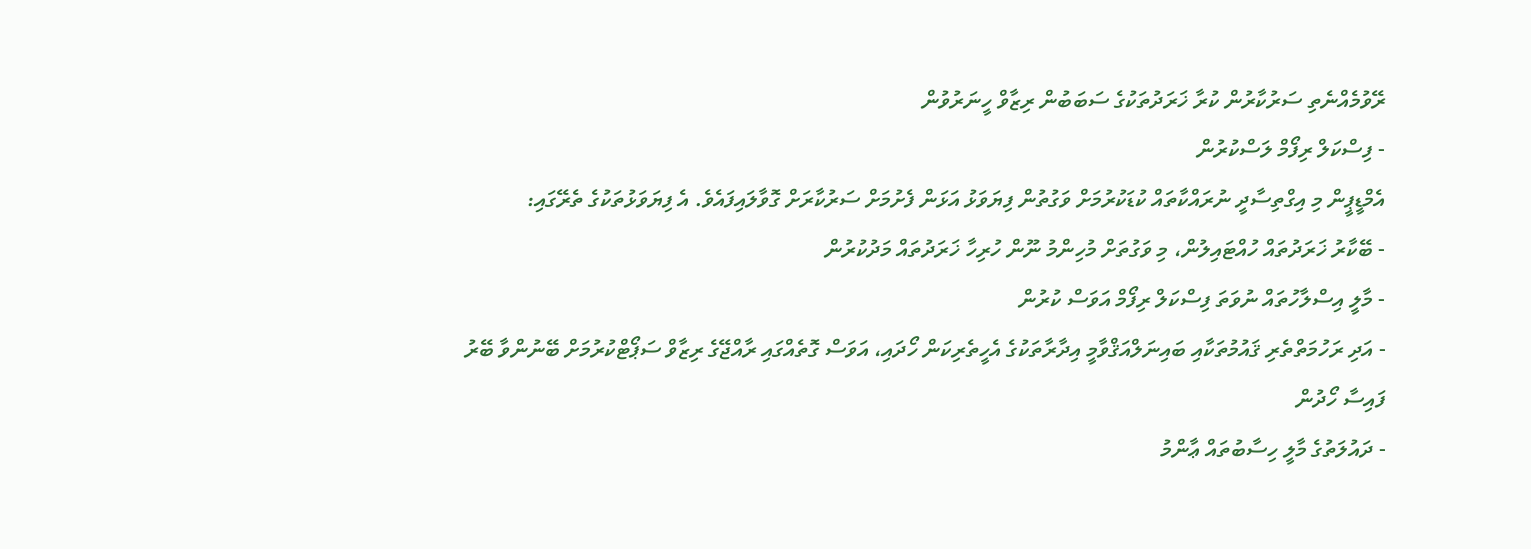ރޭވުމެއްނެތި ސަރުކާރުން ކުރާ ޚަރަދުތަކުގެ ސަބަބުން ރިޒާވް ހީނަރުވުން
- ފިސްކަލް ރިފޯމް ލަސްކުރުން
އެމްޑީޕީން މި އިގްތިސާދީ ނުރައްކާތައް ކުޑަކުރުމަށް ވަގުތުން ފިޔަވަޅު އަޅަން ފެށުމަށް ސަރުކާރަށް ގޮވާލައިފައެވެ. އެ ފިޔަވަޅުތަކުގެ ތެރޭގައި:
- ބޭކާރު ޚަރަދުތައް ހުއްޓައިލުން، މި ވަގުތަށް މުހިންމު ނޫން ހުރިހާ ޚަރަދުތައް މަދުކުރުން
- މާލީ އިސްލާހުތައް ނުވަތަ ފިސްކަލް ރިފޯމް އަވަސް ކުރުން
- އަދި ރަހުމަތްތެރި ޤައުމުތަކާއި ބައިނަލްއަޤްވާމީ އިދާރާތަކުގެ އެހީތެރިކަން ހޯދައި، އަވަސް ގޮތެއްގައި ރާއްޖޭގެ ރިޒާވް ސަޕޯޓްކުރުމަށް ބޭނުންވާ ބޭރު ފައިސާ ހޯދުން
- ދައުލަތުގެ މާލީ ހިސާބުތައް ޢާންމު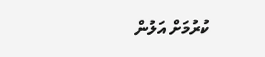ކުރުމަށް އަލުން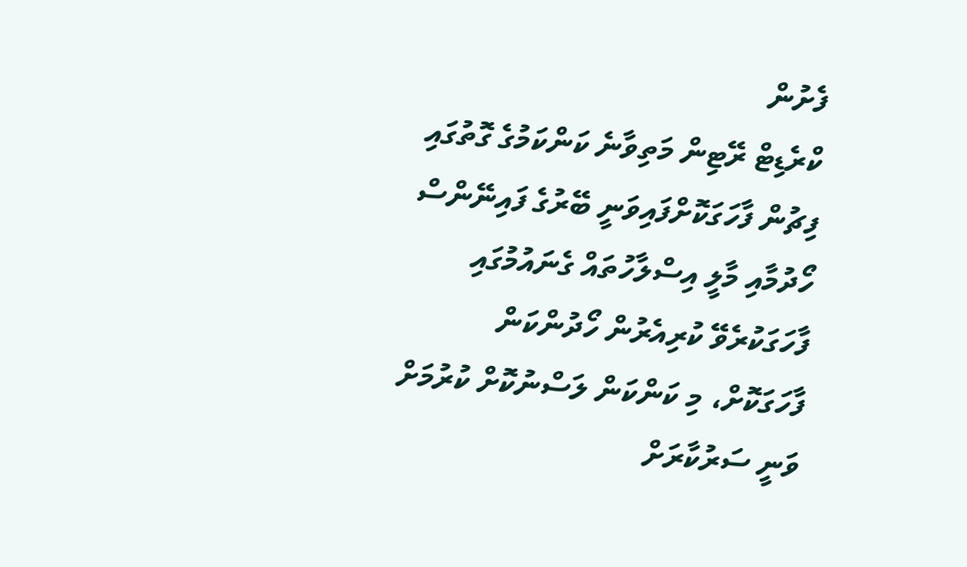ފެށުން
ކްރެޑިޓް ރޭޓިން މަތިވާނެ ކަންކަމުގެ ގޮތުގައި ފިޗުން ފާހަގަކޮށްފައިވަނީ ބޭރުގެ ފައިނޭންސް ހޯދުމާއި މާލީ އިސްލާހުތައް ގެނައުމުގައި ފާހަގަކުރެވޭ ކުރިއެރުން ހޯދުންކަން ފާހަގަކޮށް، މި ކަންކަން ލަސްނުކޮށް ކުރުމަށް ވަނީ ސަރުކާރަށް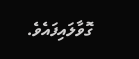ގޮވާލައިފައެވެ.